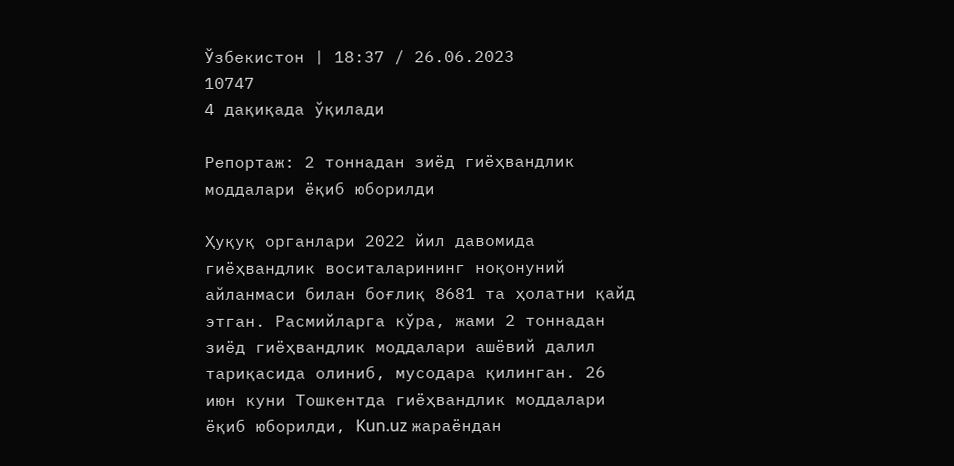Ўзбекистон | 18:37 / 26.06.2023
10747
4 дақиқада ўқилади

Репортаж: 2 тоннадан зиёд гиёҳвандлик моддалари ёқиб юборилди

Ҳуқуқ органлари 2022 йил давомида гиёҳвандлик воситаларининг ноқонуний айланмаси билан боғлиқ 8681 та ҳолатни қайд этган. Расмийларга кўра, жами 2 тоннадан зиёд гиёҳвандлик моддалари ашёвий далил тариқасида олиниб, мусодара қилинган. 26 июн куни Тошкентда гиёҳвандлик моддалари ёқиб юборилди, Kun.uz жараёндан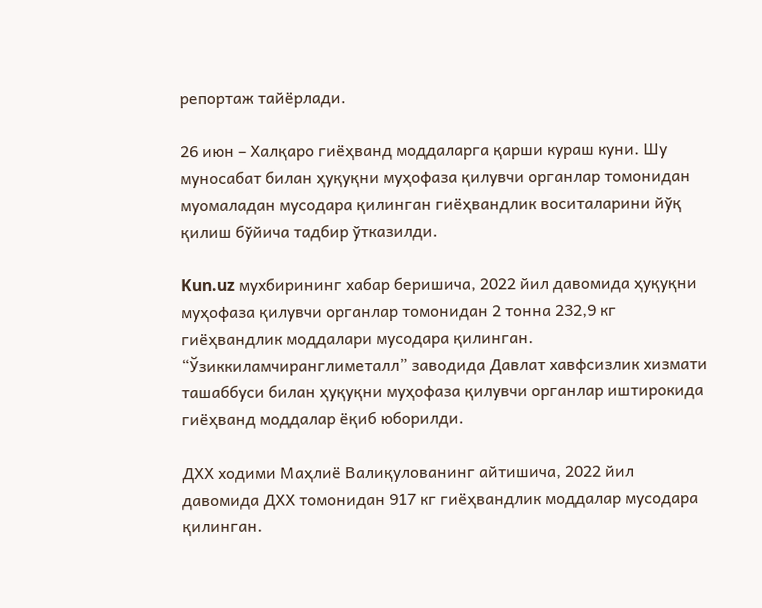репортаж тайёрлади.

26 июн – Халқаро гиёҳванд моддаларга қарши кураш куни. Шу муносабат билан ҳуқуқни муҳофаза қилувчи органлар томонидан муомаладан мусодара қилинган гиёҳвандлик воситаларини йўқ қилиш бўйича тадбир ўтказилди.

Kun.uz мухбирининг хабар беришича, 2022 йил давомида ҳуқуқни муҳофаза қилувчи органлар томонидан 2 тонна 232,9 кг гиёҳвандлик моддалари мусодара қилинган. “Ўзиккиламчиранглиметалл” заводида Давлат хавфсизлик хизмати ташаббуси билан ҳуқуқни муҳофаза қилувчи органлар иштирокида гиёҳванд моддалар ёқиб юборилди.

ДХХ ходими Маҳлиё Валиқулованинг айтишича, 2022 йил давомида ДХХ томонидан 917 кг гиёҳвандлик моддалар мусодара қилинган.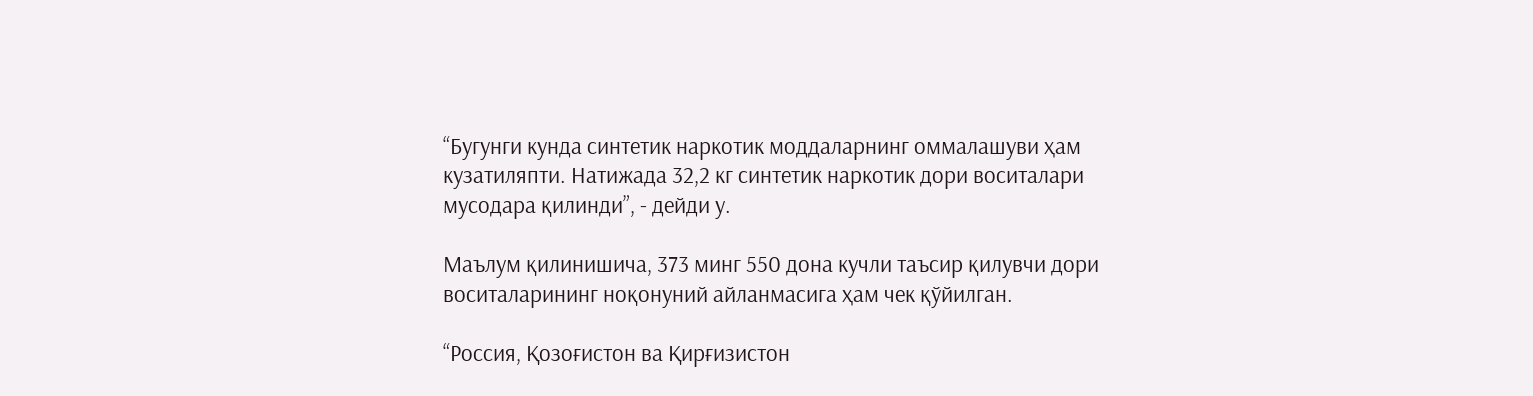“Бугунги кунда синтетик наркотик моддаларнинг оммалашуви ҳам кузатиляпти. Натижада 32,2 кг синтетик наркотик дори воситалари мусодара қилинди”, - дейди у.

Маълум қилинишича, 373 минг 550 дона кучли таъсир қилувчи дори воситаларининг ноқонуний айланмасига ҳам чек қўйилган.

“Россия, Қозоғистон ва Қирғизистон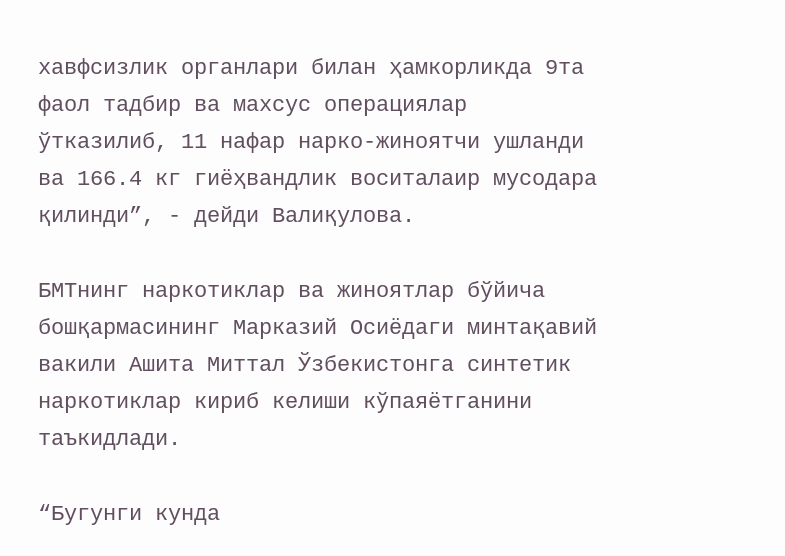хавфсизлик органлари билан ҳамкорликда 9та фаол тадбир ва махсус операциялар ўтказилиб, 11 нафар нарко-жиноятчи ушланди ва 166.4 кг гиёҳвандлик воситалаир мусодара қилинди”, - дейди Валиқулова.

БМТнинг наркотиклар ва жиноятлар бўйича бошқармасининг Марказий Осиёдаги минтақавий вакили Ашита Миттал Ўзбекистонга синтетик наркотиклар кириб келиши кўпаяётганини таъкидлади.

“Бугунги кунда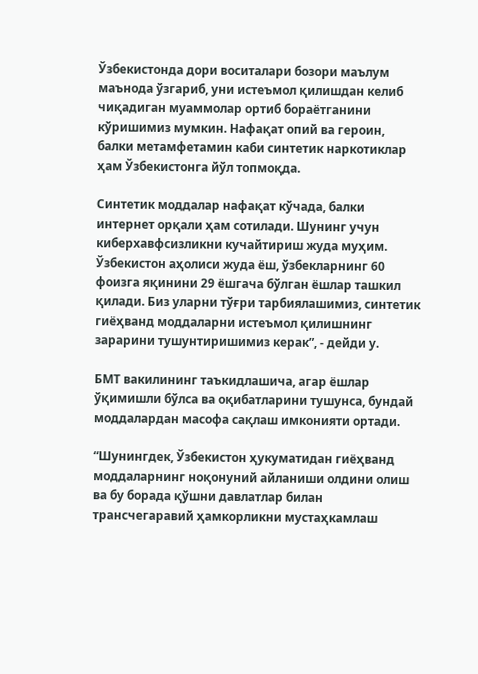Ўзбекистонда дори воситалари бозори маълум маънода ўзгариб, уни истеъмол қилишдан келиб чиқадиган муаммолар ортиб бораётганини кўришимиз мумкин. Нафақат опий ва героин, балки метамфетамин каби синтетик наркотиклар ҳам Ўзбекистонга йўл топмоқда.

Синтетик моддалар нафақат кўчада, балки интернет орқали ҳам сотилади. Шунинг учун киберхавфсизликни кучайтириш жуда муҳим. Ўзбекистон аҳолиси жуда ёш, ўзбекларнинг 60 фоизга яқинини 29 ёшгача бўлган ёшлар ташкил қилади. Биз уларни тўғри тарбиялашимиз, синтетик гиёҳванд моддаларни истеъмол қилишнинг зарарини тушунтиришимиз керак”, - дейди у.

БМТ вакилининг таъкидлашича, агар ёшлар ўқимишли бўлса ва оқибатларини тушунса, бундай моддалардан масофа сақлаш имконияти ортади.

“Шунингдек, Ўзбекистон ҳукуматидан гиёҳванд моддаларнинг ноқонуний айланиши олдини олиш ва бу борада қўшни давлатлар билан трансчегаравий ҳамкорликни мустаҳкамлаш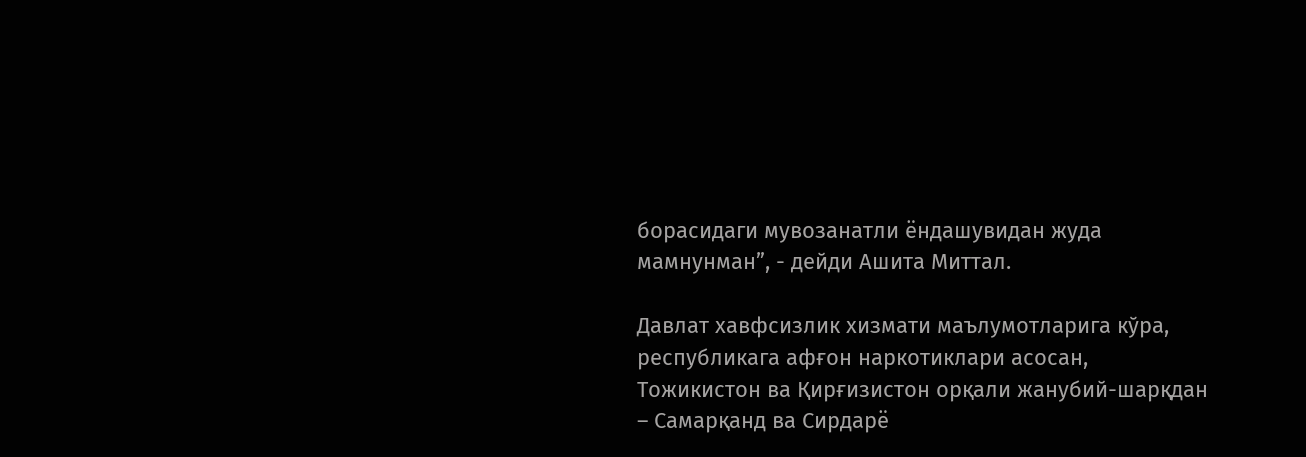борасидаги мувозанатли ёндашувидан жуда мамнунман”, - дейди Ашита Миттал.

Давлат хавфсизлик хизмати маълумотларига кўра, республикага афғон наркотиклари асосан, Тожикистон ва Қирғизистон орқали жанубий-шарқдан – Самарқанд ва Сирдарё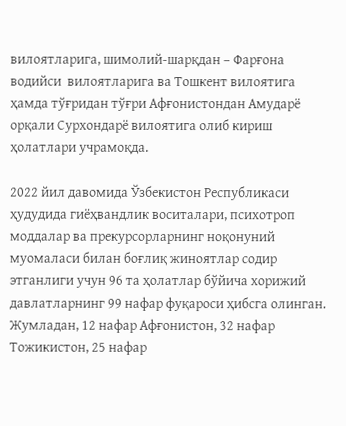вилоятларига, шимолий-шарқдан – Фарғона  водийси  вилоятларига ва Тошкент вилоятига ҳамда тўғридан тўғри Афғонистондан Амударё орқали Сурхондарё вилоятига олиб кириш ҳолатлари учрамоқда.

2022 йил давомида Ўзбекистон Республикаси ҳудудида гиёҳвандлик воситалари, психотроп моддалар ва прекурсорларнинг ноқонуний муомаласи билан боғлиқ жиноятлар содир этганлиги учун 96 та ҳолатлар бўйича хорижий давлатларнинг 99 нафар фуқароси ҳибсга олинган. Жумладан, 12 нафар Афғонистон, 32 нафар Тожикистон, 25 нафар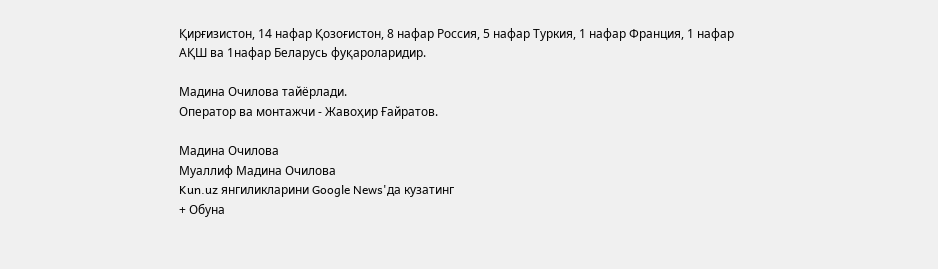Қирғизистон, 14 нафар Қозоғистон, 8 нафар Россия, 5 нафар Туркия, 1 нафар Франция, 1 нафар АҚШ ва 1нафар Беларусь фуқароларидир.

Мадина Очилова тайёрлади.
Оператор ва монтажчи - Жавоҳир Ғайратов.

Мадина Очилова
Муаллиф Мадина Очилова
Kun.uz янгиликларини Google News'да кузатинг
+ Обуна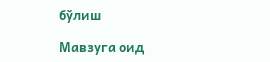бўлиш

Мавзуга оид